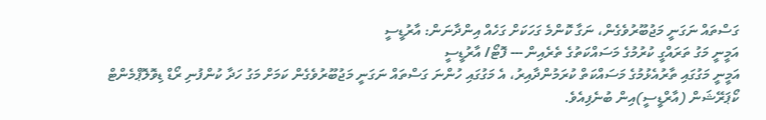ގަސްތައް ނަގަނީ މަޖުބޫރުވެގެން، ނަގާ ކޮންމެ ގަހަކަށް ގަހެއް އިންދާނަން: އާރުޑީސީ
އަމީނީ މަގު ތަރައްގީ ކުރުމުގެ މަސައްކަތުގެ ތެރެއިން --- ފޮޓޯ/ އާރުޑީސީ
އަމީނީ މަގުގައި ތާރުއެޅުމުގެ މަސައްކަތް ކުރަމުންދާއިރު، އެ މަގުގައި ހުންނަ ގަސްތައް ނަގަނީ މަޖުބޫރުވެގެން ކަމަށް މަގު ހަދާ ކުންފުނި ރޯޑް ޑިވޮލޮޕްމެންޓް ކޯޕަރޭޝަން (އާރްޑީސީ)އިން ބުނެފިއެވެ.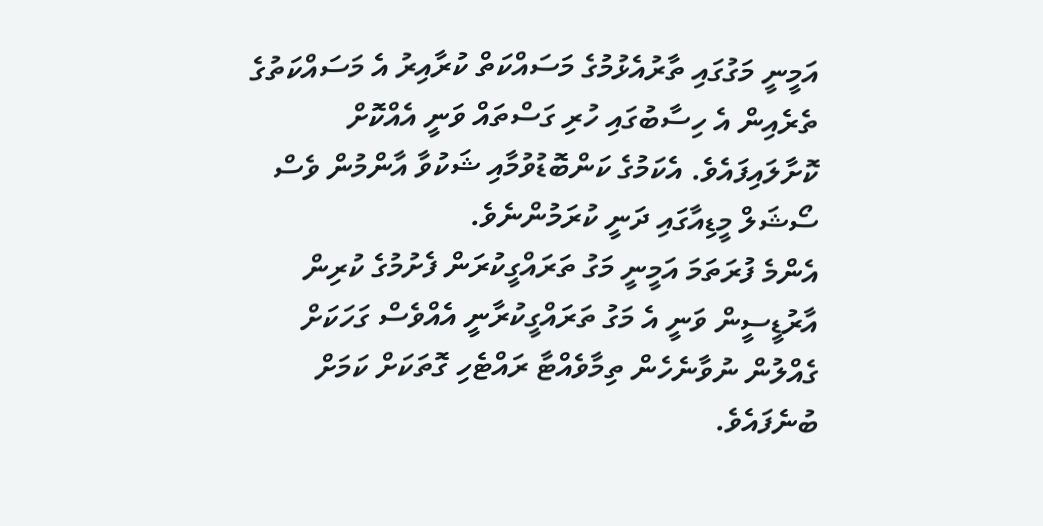އަމީނީ މަގުގައި ތާރުއެޅުމުގެ މަސައްކަތް ކުރާއިރު އެ މަސައްކަތުގެ ތެރެއިން އެ ހިސާބުގައި ހުރި ގަސްތައް ވަނީ އެއްކޮށް ކޮށާލައިފައެވެ. އެކަމުގެ ކަންބޮޑުވުމާއި ޝަކުވާ އާންމުން ވެސް ސޯޝަލް މީޑިއާގައި ދަނީ ކުރަމުންނެވެ.
އެންމެ ފުރަތަމަ އަމީނީ މަގު ތަރައްގީކުރަން ފެށުމުގެ ކުރިން އާރުޑީސީން ވަނީ އެ މަގު ތަރައްގީކުރާނީ އެއްވެސް ގަހަކަށް ގެއްލުން ނުވާނެހެން ތިމާވެއްޓާ ރައްޓެހި ގޮތަކަށް ކަމަށް ބުނެފައެވެ.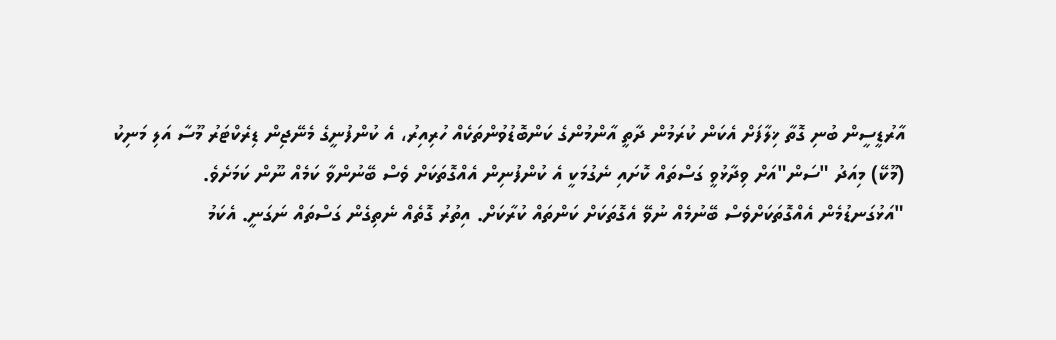އާރުޑީސީން ބުނި ގޮތާ ޚިލާފަށް އެކަން ކުރަމުން ދާތީ އާންމުންގެ ކަންބޮޑުވުންތަކެއް ހުރިއިރު، އެ ކުންފުނީގެ މެނޭޖިން ޑިރެކްޓަރު މޫސާ އަލި މަނިކު (މޫކޭ) މިއަދު "ސަން"އަށް ވިދާޅުވީ ގަސްތައް ކޮށައި ނެގުމަކީ އެ ކުންފުނިން އެއްގޮތަކަށް ވެސް ބޭނުންވާ ކަމެއް ނޫން ކަމަށެވެ.
"އަޅުގަނޑުމެން އެއްގޮތަކަށްވެސް ބޭނުމެއް ނުވޭ އެގޮތަކަށް ކަންތައް ކުރާކަށް. އިތުރު ގޮތެއް ނެތިގެން ގަސްތައް ނަގަނީ. އެކަމު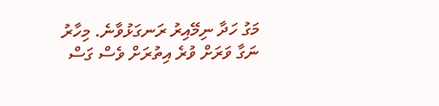މަގު ހަދާ ނިމޭއިރު ރަނގަޅުވާނެ. މިހާރު ނަގާ ވަރަށް ވުރެ އިތުރަށް ވެސް ގަސް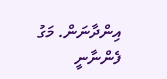އިންދާނަން. މަގު ފެންނާނީ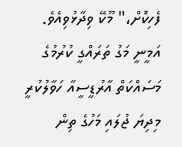ފެހިކޮށް،" މޫކޭ ވިދާޅުވިއެވެ.
އަމީނީ މަގު ތަރައްގީ ކުރުމުގެ މަސައްކަތް އާރުޑީސީއާ ހަވާލުކުރީ މިދިޔަ ޖުލައި މަހުގެ ތިން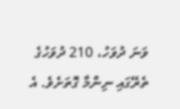ވަނަ ދުވަހު، 210 ދުވަހުގެ ތެރޭގައި ނިންމާ ގޮތަށެވެ. އެ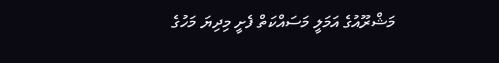މަޝްރޫއުގެ އަމަލީ މަސައްކަތް ފެށީ މިދިޔަ މަހުގެ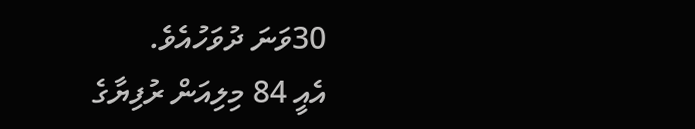30ވަނަ ދުވަހުއެވެ.
އެއީ 84 މިލިއަން ރުފިޔާގެ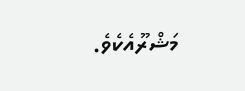މަޝްރޫއެކެވެ.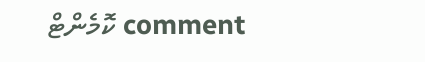comment ކޮމެންޓް